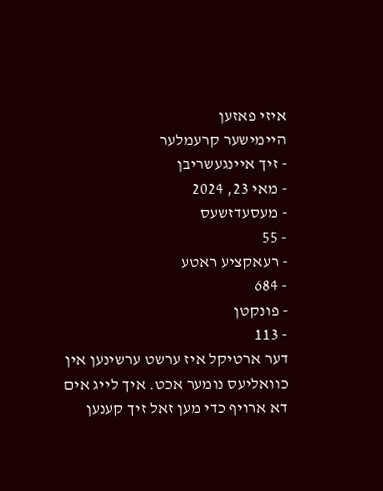איזי פאזען
היימישער קרעמלער
- זיך איינגעשריבן
- מאי 23, 2024
- מעסעדזשעס
- 55
- רעאקציע ראטע
- 684
- פונקטן
- 113
דער ארטיקל איז ערשט ערשינען אין כוואליעס נומער אכט. איך לייג אים דא ארויף כדי מען זאל זיך קענען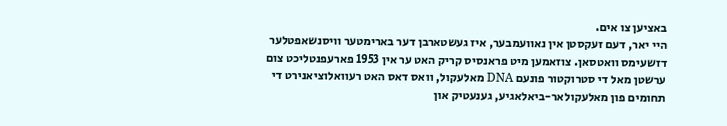באציען צו אים.
היי יאר, דעם זעקסטן אין נאוועמבער, איז געשטארבן דער בארימטער וויסנשאפטלער דזשעימס וואטסאן. צוזאמען מיט פראנסיס קריק האט ער אין 1953 פארעפנטליכט צום ערשטן מאל די סטרוקטור פונעם DNA מאלעקול, וואס דאס האט רעוואלוציאנירט די תחומים פון מאלעקולאר-ביאלאגיע, גענעטיק און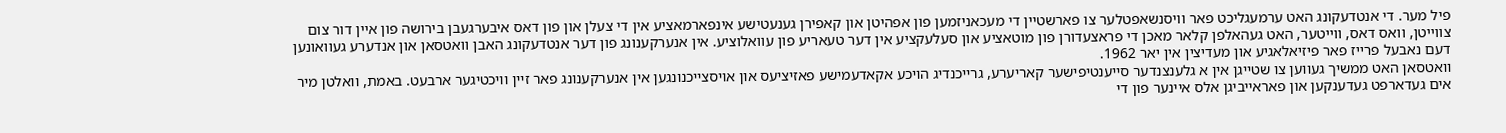פיל מער. די אנטדעקונג האט ערמעגליכט פאר וויסנשאפטלער צו פארשטיין די מעכאניזמען פון אפהיטן און קאפירן גענעטישע אינפארמאציע אין די צעלן און פון דאס איבערגעבן בירושה פון איין דור צום צווייטן, וואס דאס, ווייטער, האט געהאלפן קלאר מאכן די פראצעדורן פון מוטאציע און סעלעקציע אין דער טעאריע פון עוואלוציע. אין אנערקענונג פון דער אנטדעקונג האבן וואטסאן און אנדערע געוואונען דעם נאבעל פרייז פאר פיזיאלאגיע און מעדיצין אין יאר 1962.
וואטסאן האט ממשיך געווען צו שטייגן אין א גלענצנדער סייענטיפישער קאריערע, גרייכנדיג הויכע אקאדעמישע פאזיציעס און אויסצייכנונגען אין אנערקענונג פאר זיין וויכטיגער ארבעט. באמת, וואלטן מיר אים געדארפט געדענקען און פאראייביגן אלס איינער פון די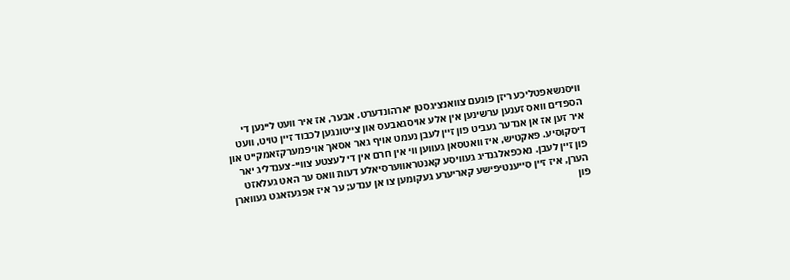וויסנשאפטליכע ריזן פונעם צוואנציגסטן יארהונדערט. אבער, אז איר וועט ליינען די הספדים וואס זענען ערשינען אין אלע אויסגאבעס און צייטונגען לכבוד זיין טויט, וועט איר זען אז אן אנדער געביט פון זיין לעבן נעמט אויף גאר אסאך אויפמערקזאמקייט און דיסקוסיע. פאקטיש, איז וואטסאן געווען ווי אין חרם אין די לעצטע צוויי-צענדליג יאר פון זיין לעבן. נאכפאלגנדיג געוויסע קאנטראווערסיאלע דעות וואס ער האט געלאזט הערן, איז זיין סייענטיפישע קאריערע געקומען צו אן ענדע; ער איז אפגעזאגט געווארן פון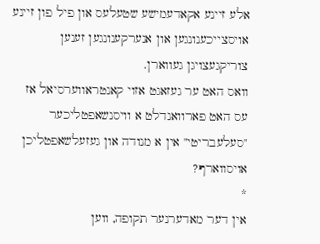אלע זיינע אקאדעמישע שטעלעס און פיל פון זיינע אויסצייכענונגען און אנערקענונגען זענען צוריקגעצויגן געווארן.
וואס האט ער געזאגט אזוי קאנטראווערסיאל אז עס האט פארוואנדלט א וויסנשאפטליכער "סעלעבריטי" אין א מנודה און געזעלשאפטליכן אויסווארף?
*
אין דער מאדערנער תקופה, ווען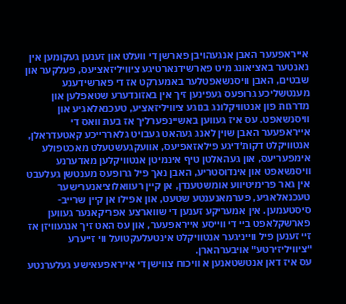אייראפעער האבן אנגעהויבן פארשן די וועלט און זענען געקומען אין נאנטער באציאונג מיט פארשידנארטיגע ציוויליזאציעס, פעלקער און שבטים, האבן וויסנשאפטלער באמערקט אז די פארשידענע מענטשליכע גרופעס געפינען זיך אין באזונדערע שטאפלען און מדרגות פון אנטוויקלונג בנוגע ציוויליזאציע, טעכנאלאגיע און וויסנשאפט. עס איז געווען באשיינפערליך אז בעת וואס די אייראפעער האבן שוין לאנג געהאט געבויט גלאררייכע קאטעדראלן, אנטוויקלט דקות'דיגע פילאזאפיעס, אוועקגעשטעלט מאכטפולע אימפעריעס, און געהאלטן טיף אינמיטן אנטוויקלען מאדערנע וויסנשאפט און אינדוסטריע, האבן נאך פיל גרופעס מענטשן געלעבט אין גאר פרימיטיווע אומשטענדן, אן קיין רעוואלוציאנערישער טעכנאלאגיע, פערמאנענטע שטעט, און אפילו אן קיין שרייב-סיסטעמען. אין אמעריקע זענען די שווארצע אפריקאנער געווען פארשקלאפט ביי די ווייסע אייראפעער, און עס האט זיך אנגעוויזן אז זיי זענען פיל ווייניגער אנטוויקלט אינטעלעקטועל ווי זייערע "ציוויליזירטע" אויבערהארן.
עס איז דאן אנטשטאנען א וויכוח צווישן די אייראפעאישע געלערנטע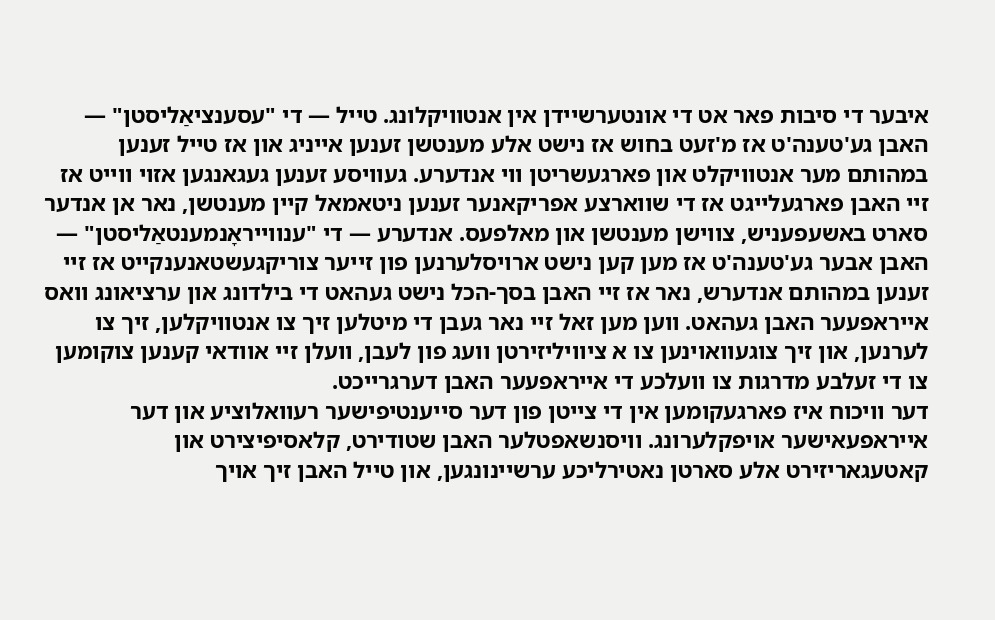איבער די סיבות פאר אט די אונטערשיידן אין אנטוויקלונג. טייל — די "עסענציאַליסטן" — האבן גע'טענה'ט אז מ'זעט בחוש אז נישט אלע מענטשן זענען אייניג און אז טייל זענען במהותם מער אנטוויקלט און פארגעשריטן ווי אנדערע. געוויסע זענען געגאנגען אזוי ווייט אז זיי האבן פארגעלייגט אז די שווארצע אפריקאנער זענען ניטאמאל קיין מענטשן, נאר אן אנדער סארט באשעפעניש, צווישן מענטשן און מאלפעס. אנדערע — די "ענווייראָנמענטאַליסטן" — האבן אבער גע'טענה'ט אז מען קען נישט ארויסלערנען פון זייער צוריקגעשטאנענקייט אז זיי זענען במהותם אנדערש, נאר אז זיי האבן בסך-הכל נישט געהאט די בילדונג און ערציאונג וואס אייראפעער האבן געהאט. ווען מען זאל זיי נאר געבן די מיטלען זיך צו אנטוויקלען, זיך צו לערנען, און זיך צוגעוואוינען צו א ציוויליזירטן וועג פון לעבן, וועלן זיי אוודאי קענען צוקומען צו די זעלבע מדרגות צו וועלכע די אייראפעער האבן דערגרייכט.
דער וויכוח איז פארגעקומען אין די צייטן פון דער סייענטיפישער רעוואלוציע און דער אייראפעאישער אויפקלערונג. וויסנשאפטלער האבן שטודירט, קלאסיפיצירט און קאטעגאריזירט אלע סארטן נאטירליכע ערשיינונגען, און טייל האבן זיך אויך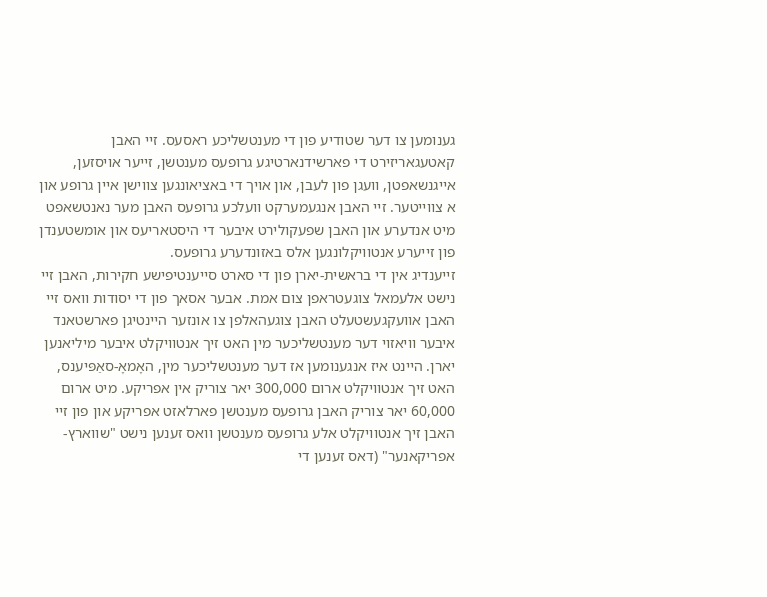גענומען צו דער שטודיע פון די מענטשליכע ראסעס. זיי האבן קאטעגאריזירט די פארשידנארטיגע גרופעס מענטשן, זייער אויסזען, אייגנשאפטן, וועגן פון לעבן, און אויך די באציאונגען צווישן איין גרופע און א צווייטער. זיי האבן אנגעמערקט וועלכע גרופעס האבן מער נאנטשאפט מיט אנדערע און האבן שפעקולירט איבער די היסטאריעס און אומשטענדן פון זייערע אנטוויקלונגען אלס באזונדערע גרופעס.
זייענדיג אין די בראשית-יארן פון די סארט סייענטיפישע חקירות, האבן זיי נישט אלעמאל צוגעטראפן צום אמת. אבער אסאך פון די יסודות וואס זיי האבן אוועקגעשטעלט האבן צוגעהאלפן צו אונזער היינטיגן פארשטאנד איבער וויאזוי דער מענטשליכער מין האט זיך אנטוויקלט איבער מיליאנען יארן. היינט איז אנגענומען אז דער מענטשליכער מין, האָמאָ-סאַפּיענס, האט זיך אנטוויקלט ארום 300,000 יאר צוריק אין אפריקע. מיט ארום 60,000 יאר צוריק האבן גרופעס מענטשן פארלאזט אפריקע און פון זיי האבן זיך אנטוויקלט אלע גרופעס מענטשן וואס זענען נישט "שווארץ-אפריקאנער" (דאס זענען די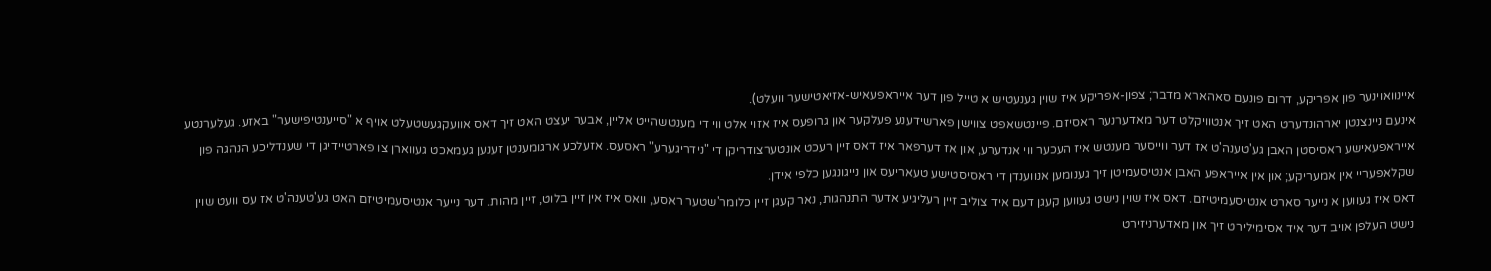איינוואוינער פון אפריקע, דרום פונעם סאהארא מדבר; צפון-אפריקע איז שוין גענעטיש א טייל פון דער אייראפעאיש-אזיאטישער וועלט).
אינעם ניינצנטן יארהונדערט האט זיך אנטוויקלט דער מאדערנער ראסיזם. פיינטשאפט צווישן פארשידענע פעלקער און גרופעס איז אזוי אלט ווי די מענטשהייט אליין, אבער יעצט האט זיך דאס אוועקגעשטעלט אויף א "סייענטיפישער" באזע. געלערנטע אייראפעאישע ראסיסטן האבן גע'טענה'ט אז דער ווייסער מענטש איז העכער ווי אנדערע, און אז דערפאר איז דאס זיין רעכט אונטערצודריקן די "נידריגערע" ראסעס. אזעלכע ארגומענטן זענען געמאכט געווארן צו פארטיידיגן די שענדליכע הנהגה פון שקלאפעריי אין אמעריקע; און אין אייראפע האבן אנטיסעמיטן זיך גענומען אנווענדן די ראסיסטישע טעאריעס און נייגונגען כלפי אידן.
דאס איז געווען א נייער סארט אנטיסעמיטיזם. דאס איז שוין נישט געווען קעגן דעם איד צוליב זיין רעליגיע אדער התנהגות, נאר קעגן זיין כלומר'שטער ראסע, וואס איז אין זיין בלוט, זיין מהות. דער נייער אנטיסעמיטיזם האט גע'טענה'ט אז עס וועט שוין נישט העלפן אויב דער איד אסימילירט זיך און מאדערניזירט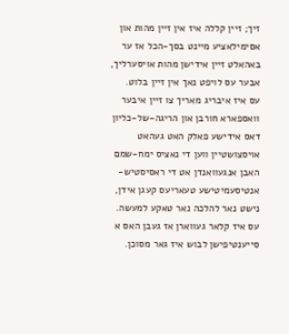זיך; זיין קללה איז אין זיין מהות און אסימילאציע מיינט בסך-הכל אז ער באהאלט זיין אידישן מהות אויסערליך, אבער עס לויפט נאך אין זיין בלוט.
עס איז איבריג מאריך צו זיין איבער וואספארא חורבן און הריגה-של-כליון דאס אידישע פאלק האט געהאט אויסצושטיין ווען די נאציס ימח-שמם האבן אנגעוואנדן אט די ראסיסטיש-אנטיסעמיטישע טעאריעס קעגן אידן, נישט נאר להלכה נאר טאקע למעשה. עס איז קלאר געווארן אז געבן האס א סייענטיפישן לבוש איז גאר מסוכן.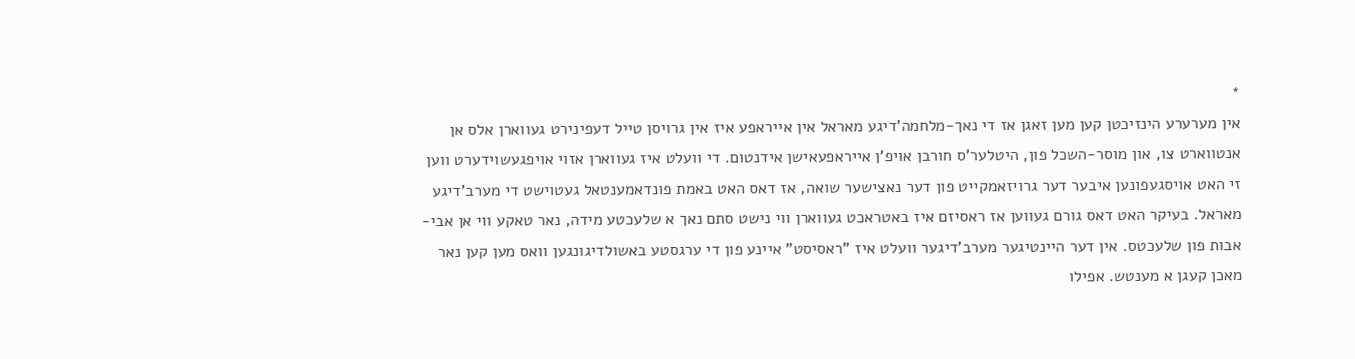*
אין מערערע הינזיכטן קען מען זאגן אז די נאך-מלחמה'דיגע מאראל אין אייראפע איז אין גרויסן טייל דעפינירט געווארן אלס אן אנטווארט צו, און מוסר-השכל פון, היטלער'ס חורבן אויפ'ן אייראפעאישן אידנטום. די וועלט איז געווארן אזוי אויפגעשוידערט ווען זי האט אויסגעפונען איבער דער גרויזאמקייט פון דער נאצישער שואה, אז דאס האט באמת פונדאמענטאל געטוישט די מערב'דיגע מאראל. בעיקר האט דאס גורם געווען אז ראסיזם איז באטראכט געווארן ווי נישט סתם נאך א שלעכטע מידה, נאר טאקע ווי אן אבי-אבות פון שלעכטס. אין דער היינטיגער מערב'דיגער וועלט איז "ראסיסט" איינע פון די ערגסטע באשולדיגונגען וואס מען קען נאר מאכן קעגן א מענטש. אפילו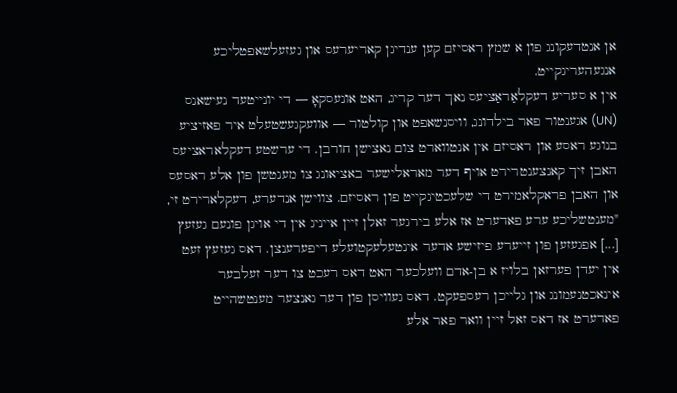אן אנטדעקונג פון א שמץ ראסיזם קען ענדיגן קאריערעס און געזעלשאפטליכע אנגעהעריגקייט.
אין א סעריע דעקלאַראַציעס נאך דער קריג, האט אונעסקאָ — די יונייטעד נעישאנס (UN) אגענטור פאר בילדונג, וויסנשאפט און קולטור — אוועקגעשטעלט איר פאזיציע בנוגע ראסע און ראסיזם אין אנטווארט צום נאצישן חורבן. די ערשטע דעקלאראציעס האבן זיך קאנצענטרירט אויף דער מאראלישער באציאונג צו מענטשן פון אלע ראסעס און האבן פראקלאמירט די שלעכטיגקייט פון ראסיזם. צווישן אנדערע, דעקלארירט זי,
"מענטשליכע ערע פאדערט אז אלע בירגער זאלן זיין אייניג אין די אויגן פונעם געזעץ [...] אפגעזען פון זייערע פיזישע אדער אינטעלעקטועלע דיפערענצן. דאס געזעץ זעט אין יעדן פערזאן בלויז א בן-אדם וועלכער האט דאס רעכט צו דער זעלבער אינאכטנעמונג און גלייכן רעספעקט. דאס געוויסן פון דער גאנצער מענטשהייט פאדערט אז דאס זאל זיין וואר פאר אלע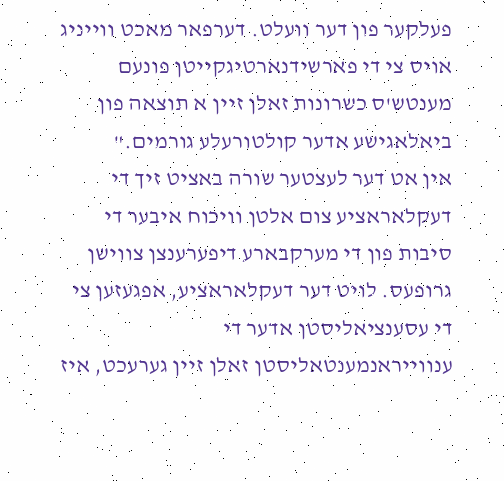פעלקער פון דער וועלט. דערפאר מאכט ווייניג אויס צי די פארשידנארטיגקייטן פונעם מענטש'ס כשרונות זאלן זיין א תוצאה פון ביאלאגישע אדער קולטורעלע גורמים."
אין אט דער לעצטער שורה באציט זיך די דעקלאראציע צום אלטן וויכוח איבער די סיבות פון די מערקבארע דיפערענצן צווישן גרופעס. לויט דער דעקלאראציע, אפגעזען צי די עסענציאליסטן אדער די ענווייראנמענטאליסטן זאלן זיין גערעכט, איז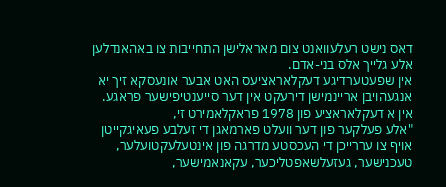דאס נישט רעלעוואנט צום מאראלישן התחייבות צו באהאנדלען אלע גלייך אלס בני-אדם.
אין שפעטערדיגע דעקלאראציעס האט אבער אונעסקא זיך יא אנגעהויבן אריינמישן דירעקט אין דער סייענטיפישער פראגע. אין א דעקלאראציע פון 1978 פראקלאמירט זי,
"אלע פעלקער פון דער וועלט פארמאגן די זעלבע פעאיגקייטן אויף צו עררייכן די העכסטע מדרגה פון אינטעלעקטועלער, טעכנישער, געזעלשאפטליכער, עקאנאמישער,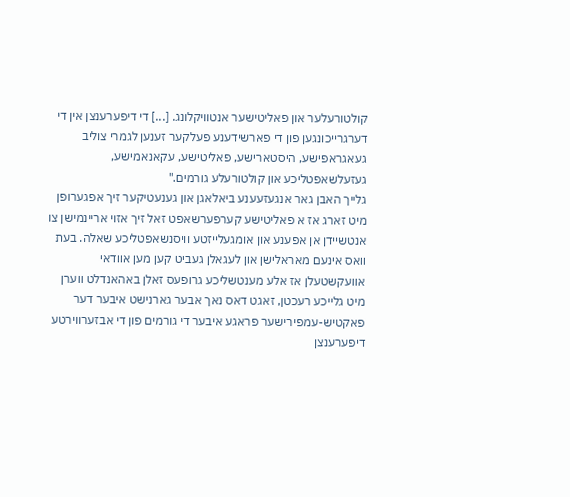קולטורעלער און פאליטישער אנטוויקלונג. [...] די דיפערענצן אין די דערגרייכונגען פון די פארשידענע פעלקער זענען לגמרי צוליב געאגראפישע, היסטארישע, פאליטישע, עקאנאמישע, געזעלשאפטליכע און קולטורעלע גורמים."
גלייך האבן גאר אנגעזעענע ביאלאגן און גענעטיקער זיך אפגערופן מיט זארג אז א פאליטישע קערפערשאפט זאל זיך אזוי אריינמישן צו אנטשיידן אן אפענע און אומגעלייזטע וויסנשאפטליכע שאלה. בעת וואס אינעם מאראלישן און לעגאלן געביט קען מען אוודאי אוועקשטעלן אז אלע מענטשליכע גרופעס זאלן באהאנדלט ווערן מיט גלייכע רעכטן, זאגט דאס נאך אבער גארנישט איבער דער פאקטיש-עמפירישער פראגע איבער די גורמים פון די אבזערווירטע דיפערענצן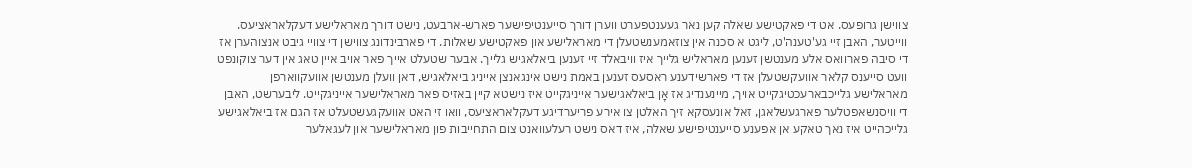צווישן גרופעס. אט די פאקטישע שאלה קען נאר געענטפערט ווערן דורך סייענטיפישער פארש-ארבעט, נישט דורך מאראלישע דעקלאראציעס.
ווייטער, האבן זיי גע'טענה'ט, ליגט א סכנה אין צוזאמענשטעלן די מאראלישע און פאקטישע שאלות. די פארבינדונג צווישן די צוויי גיבט אנצוהערן אז די סיבה פארוואס אלע מענטשן זענען מאראליש גלייך איז וויבאלד זיי זענען ביאלאגיש גלייך. אבער שטעלט אייך פאר אויב איין טאג אין דער צוקונפט וועט סייענס קלאר אוועקשטעלן אז די פארשידענע ראסעס זענען באמת נישט אינגאנצן אייניג ביאלאגיש, דאן וועלן מענטשן אוועקווארפן מאראלישע גלייכבארעכטיגקייט אויך, מיינענדיג אז אָן ביאלאגישער אייניגקייט איז נישטא קיין באזיס פאר מאראלישער אייניגקייט. ליבערשט, האבן די וויסנשאפטלער פארגעשלאגן, זאל אונעסקא זיך האלטן צו אירע פריערדיגע דעקלאראציעס, וואו זי האט אוועקגעשטעלט אז הגם אז ביאלאגישע גלייכהייט איז נאך טאקע אן אפענע סייענטיפישע שאלה, איז דאס נישט רעלעוואנט צום התחייבות פון מאראלישער און לעגאלער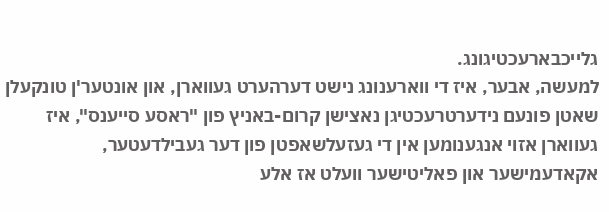גלייכבארעכטיגונג.
למעשה, אבער, איז די ווארענונג נישט דערהערט געווארן, און אונטער'ן טונקעלן שאטן פונעם נידערטרעכטיגן נאצישן קרום-באניץ פון "ראסע סייענס", איז געווארן אזוי אנגענומען אין די געזעלשאפטן פון דער געבילדעטער, אקאדעמישער און פאליטישער וועלט אז אלע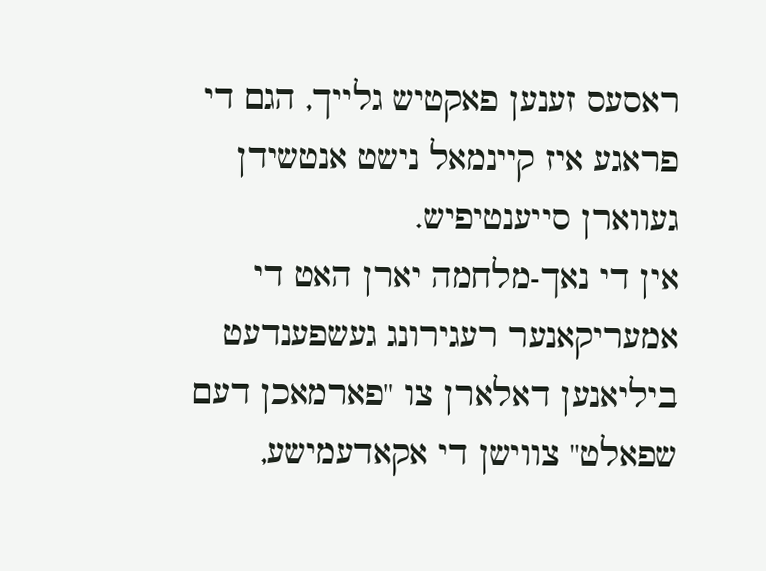ראסעס זענען פאקטיש גלייך, הגם די פראגע איז קיינמאל נישט אנטשידן געווארן סייענטיפיש.
אין די נאך-מלחמה יארן האט די אמעריקאנער רעגירונג געשפענדעט ביליאנען דאלארן צו "פארמאכן דעם שפאלט" צווישן די אקאדעמישע,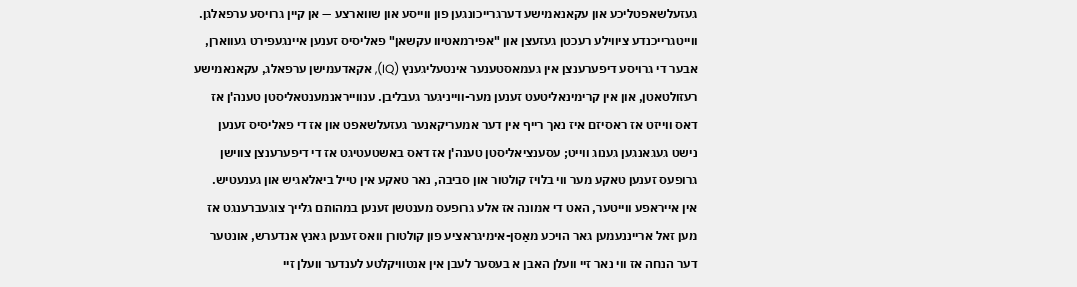געזעלשאפטליכע און עקאנאמישע דערגרייכונגען פון ווייסע און שווארצע — אן קיין גרויסע ערפאלגן. ווייטגרייכנדע ציווילע רעכטן געזעצן און "אפירמאטיוו עקשאן" פאליסיס זענען איינגעפירט געווארן, אבער די גרויסע דיפערענצן אין געמאסטענער אינטעליגענץ (IQ), אקאדעמישן ערפאלג, עקאנאמישע רעזולטאטן, און אין קרימינאליטעט זענען מער-ווייניגער געבליבן. ענווייראנמענטאליסטן טענה'ן אז דאס ווייזט אז ראסיזם איז נאך רייף אין דער אמעריקאנער געזעלשאפט און אז די פאליסיס זענען נישט געגאנגען גענוג ווייט; עסענציאליסטן טענה'ן אז דאס באשטעטיגט אז די דיפערענצן צווישן גרופעס זענען טאקע מער ווי בלויז קולטור און סביבה, נאר טאקע אין טייל ביאלאגיש און גענעטיש.
אין אייראפע ווייטער, האט די אמונה אז אלע גרופעס מענטשן זענען במהותם גלייך צוגעברענגט אז מען זאל ארייננעמען גאר הויכע מאַסן-אימיגראציע פון קולטורן וואס זענען גאנץ אנדערש, אונטער דער הנחה אז ווי נאר זיי וועלן האבן א בעסער לעבן אין אנטוויקלטע לענדער וועלן זיי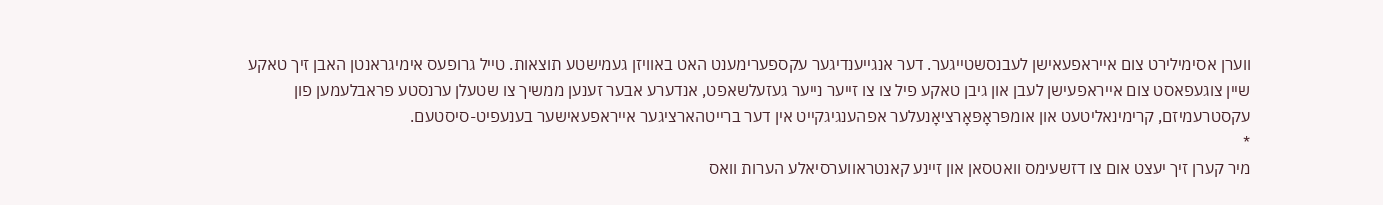ווערן אסימילירט צום אייראפעאישן לעבנסשטייגער. דער אנגייענדיגער עקספערימענט האט באוויזן געמישטע תוצאות. טייל גרופעס אימיגראנטן האבן זיך טאקע שיין צוגעפאסט צום אייראפעישן לעבן און גיבן טאקע פיל צו צו זייער נייער געזעלשאפט, אנדערע אבער זענען ממשיך צו שטעלן ערנסטע פראבלעמען פון עקסטרעמיזם, קרימינאליטעט און אומפּראָפּאָרציאָנעלער אפהענגיגקייט אין דער ברייטהארציגער אייראפעאישער בענעפיט-סיסטעם.
*
מיר קערן זיך יעצט אום צו דזשעימס וואטסאן און זיינע קאנטראווערסיאלע הערות וואס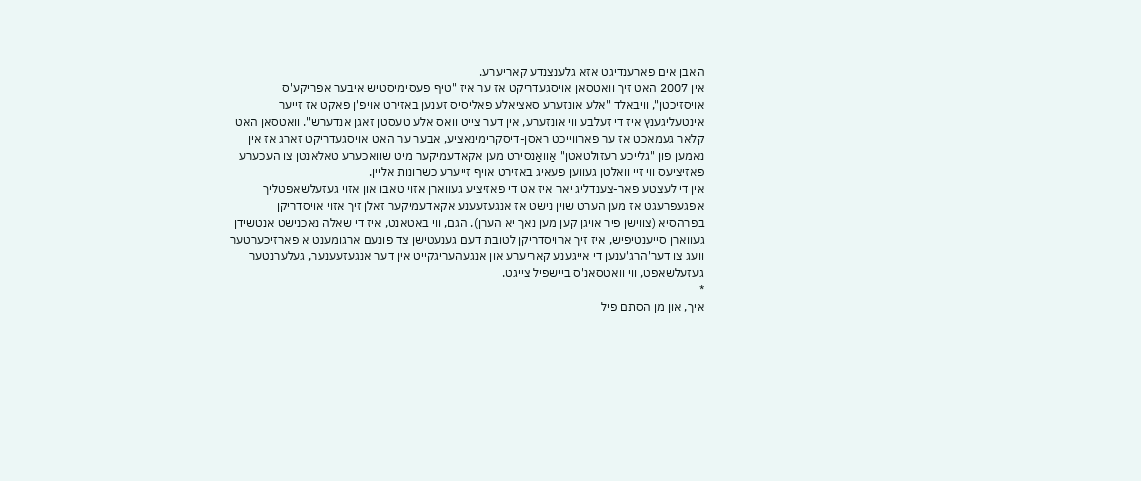האבן אים פארענדיגט אזא גלענצנדע קאריערע.
אין 2007 האט זיך וואטסאן אויסגעדריקט אז ער איז "טיף פעסימיסטיש איבער אפריקע'ס אויסזיכטן", וויבאלד "אלע אונזערע סאציאלע פאליסיס זענען באזירט אויפ'ן פאקט אז זייער אינטעליגענץ איז די זעלבע ווי אונזערע, אין דער צייט וואס אלע טעסטן זאגן אנדערש". וואטסאן האט קלאר געמאכט אז ער פארווייכט ראסן-דיסקרימינאציע, אבער ער האט אויסגעדריקט זארג אז אין נאמען פון "גלייכע רעזולטאטן" אַוואַנסירט מען אקאדעמיקער מיט שוואכערע טאלאנטן צו העכערע פאזיציעס ווי זיי וואלטן געווען פעאיג באזירט אויף זייערע כשרונות אליין.
אין די לעצטע פאר-צענדליג יאר איז אט די פאזיציע געווארן אזוי טאבו און אזוי געזעלשאפטליך אפגעפרעגט אז מען הערט שוין נישט אז אנגעזעענע אקאדעמיקער זאלן זיך אזוי אויסדריקן בפרהסיא (צווישן פיר אויגן קען מען נאך יא הערן). הגם, ווי באטאנט, איז די שאלה נאכנישט אנטשידן געווארן סייענטיפיש, איז זיך ארויסדריקן לטובת דעם גענעטישן צד פונעם ארגומענט א פארזיכערטער וועג צו דער'הרג'ענען די אייגענע קאריערע און אנגעהעריגקייט אין דער אנגעזעענער, געלערנטער געזעלשאפט, ווי וואטסאנ'ס ביישפיל צייגט.
*
איך, און מן הסתם פיל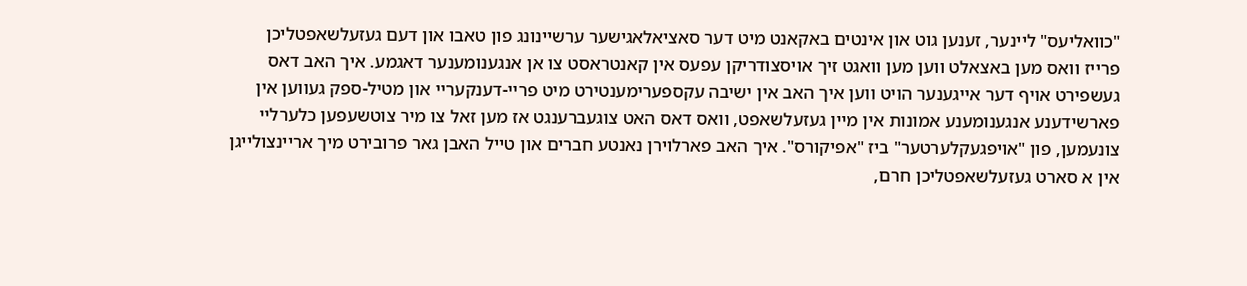"כוואליעס" ליינער, זענען גוט און אינטים באקאנט מיט דער סאציאלאגישער ערשיינונג פון טאבו און דעם געזעלשאפטליכן פרייז וואס מען באצאלט ווען מען וואגט זיך אויסצודריקן עפעס אין קאנטראסט צו אן אנגענומענער דאגמע. איך האב דאס געשפירט אויף דער אייגענער הויט ווען איך האב אין ישיבה עקספערימענטירט מיט פריי-דענקעריי און מטיל-ספק געווען אין פארשידענע אנגענומענע אמונות אין מיין געזעלשאפט, וואס דאס האט צוגעברענגט אז מען זאל צו מיר צוטשעפען כלערליי צונעמען, פון "אויפגעקלערטער" ביז "אפיקורס". איך האב פארלוירן נאנטע חברים און טייל האבן גאר פרובירט מיך אריינצולייגן אין א סארט געזעלשאפטליכן חרם,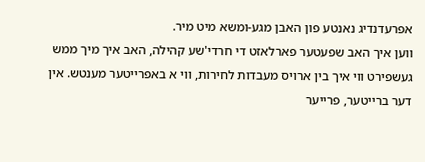אפרעדנדיג נאנטע פון האבן מגע-ומשא מיט מיר.
ווען איך האב שפעטער פארלאזט די חרדי'שע קהילה, האב איך מיך ממש געשפירט ווי איך בין ארויס מעבדות לחירות, ווי א באפרייטער מענטש. אין דער ברייטער, פרייער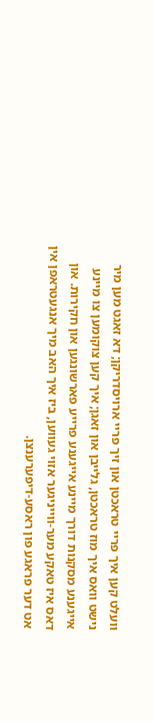וועלט קען איך פריי טראכטן און זיך פריי ארויסדריקן; דא זאגט מען מיר נישט וואס איך מוז טראכטן, גלייבן און זאגן; איך קען צוקומען צו מיינע אייגענע מסקנות דורך מיינע אייגענע פרייע פארשונגען און חקירות. און דאס איז טאקע מער-ווייניגער אזוי געווען, ביז איך האב מיך אנגעטראפן אין אט דער פראגע פון ראסע-דיפערענצן.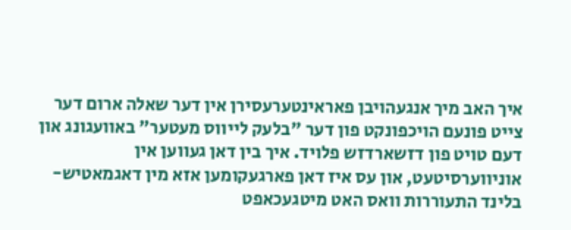איך האב מיך אנגעהויבן פאראינטערעסירן אין דער שאלה ארום דער צייט פונעם הויכפונקט פון דער "בלעק לייווס מעטער" באוועגונג און דעם טויט פון דזשארדזש פלויד. איך בין דאן געווען אין אוניווערסיטעט, און עס איז דאן פארגעקומען אזא מין דאגמאטיש-בלינד התעוררות וואס האט מיטגעכאפט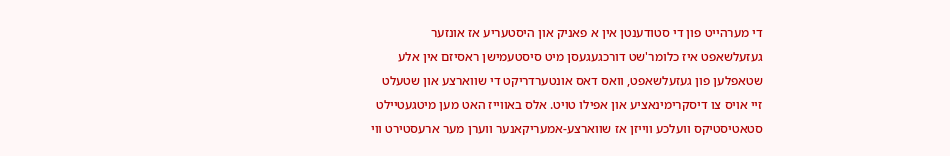די מערהייט פון די סטודענטן אין א פאניק און היסטעריע אז אונזער געזעלשאפט איז כלומר'שט דורכגעגעסן מיט סיסטעמישן ראסיזם אין אלע שטאפלען פון געזעלשאפט, וואס דאס אונטערדריקט די שווארצע און שטעלט זיי אויס צו דיסקרימינאציע און אפילו טויט. אלס באווייז האט מען מיטגעטיילט סטאטיסטיקס וועלכע ווייזן אז שווארצע-אמעריקאנער ווערן מער ארעסטירט ווי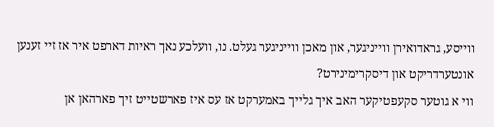ווייסע, גראדואירן ווייניגער, און מאכן ווייניגער געלט. נו, וועלכע נאך ראיות דארפט איר אז זיי זענען אונטערדריקט און דיסקרימינירט?
ווי א גוטער סקעפטיקער האב איך גלייך באמערקט אז עס איז פארשטייט זיך פארהאן אן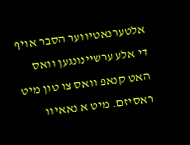אלטערנאטיווער הסבר אויף די אלע ערשיינונגען וואס האט קנאפ וואס צו טון מיט ראסיזם. מיט א נאאיוו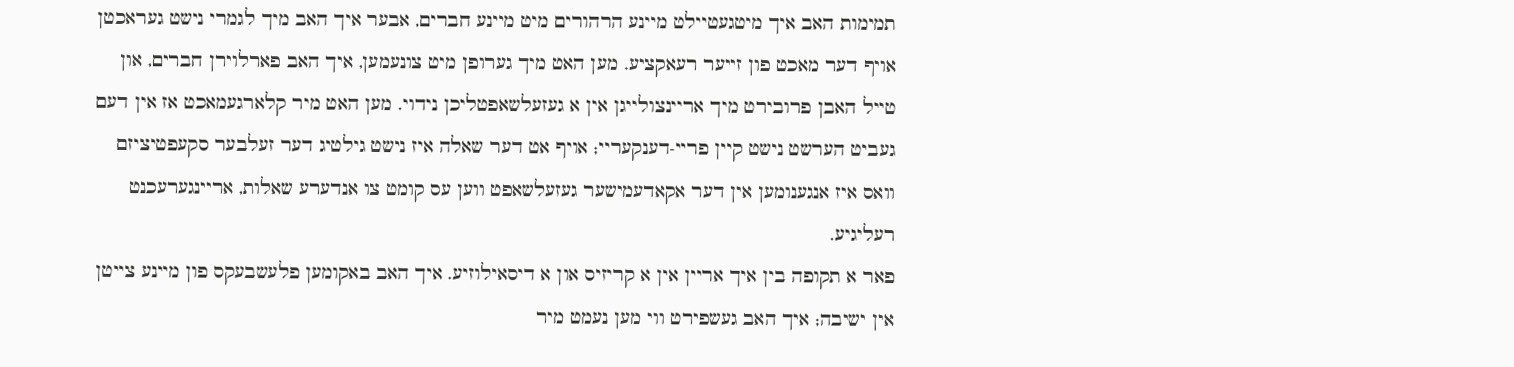תמימות האב איך מיטגעטיילט מיינע הרהורים מיט מיינע חברים, אבער איך האב מיך לגמרי נישט געראכטן אויף דער מאכט פון זייער רעאקציע. מען האט מיך גערופן מיט צונעמען, איך האב פארלוירן חברים, און טייל האבן פרובירט מיך אריינצולייגן אין א געזעלשאפטליכן נידוי. מען האט מיר קלארגעמאכט אז אין דעם געביט הערשט נישט קיין פריי-דענקעריי; אויף אט דער שאלה איז נישט גילטיג דער זעלבער סקעפטיציזם וואס איז אנגענומען אין דער אקאדעמישער געזעלשאפט ווען עס קומט צו אנדערע שאלות, אריינגערעכנט רעליגיע.
פאר א תקופה בין איך אריין אין א קריזיס און א דיסאילוזיע. איך האב באקומען פלעשבעקס פון מיינע צייטן אין ישיבה; איך האב געשפירט ווי מען נעמט מיר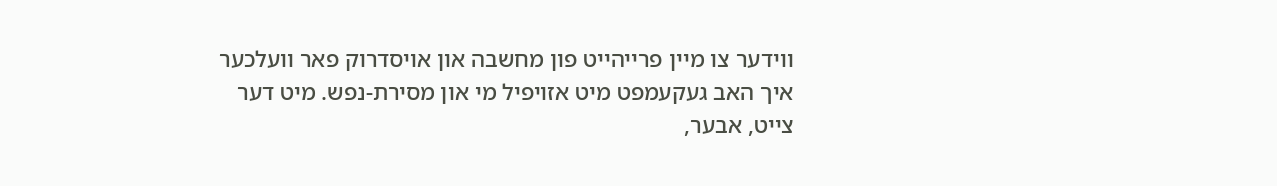ווידער צו מיין פרייהייט פון מחשבה און אויסדרוק פאר וועלכער איך האב געקעמפט מיט אזויפיל מי און מסירת-נפש. מיט דער צייט, אבער,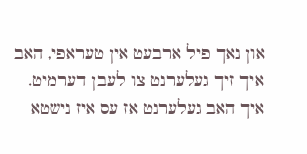און נאך פיל ארבעט אין טעראפי, האב איך זיך געלערנט צו לעבן דערמיט. איך האב געלערנט אז עס איז נישטא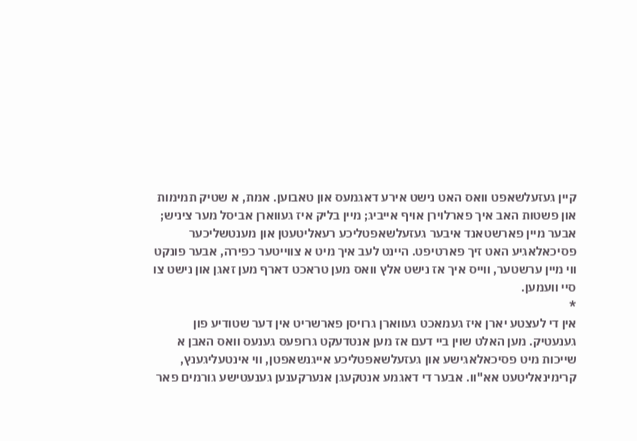קיין געזעלשאפט וואס האט נישט אירע דאגמעס און טאבוען. אמת, א שטיק תמימות און פשטות האב איך פארלוירן אויף אייביג; מיין בליק איז געווארן אביסל מער ציניש; אבער מיין פארשטאנד איבער געזעלשאפטליכע רעאליטעטן און מענטשליכער פסיכאלאגיע האט זיך פארטיפט. היינט לעב איך מיט א צווייטער כפירה, אבער פונקט ווי מיין ערשטער, ווייס איך אז נישט אלץ וואס מען טראכט דארף מען זאגן און נישט צו סיי וועמען.
*
אין די לעצטע יארן איז געמאכט געווארן גרויסן פארשריט אין דער שטודיע פון גענעטיק. מען האלט שוין ביי דעם אז מען אנטדעקט גרופעס גענעס וואס האבן א שייכות מיט פסיכאלאגישע און געזעלשאפטליכע אייגנשאפטן, ווי אינטעליגענץ, קרימינאליטעט אא"וו. אבער די דאגמע אנטקעגן אנערקענען גענעטישע גורמים פאר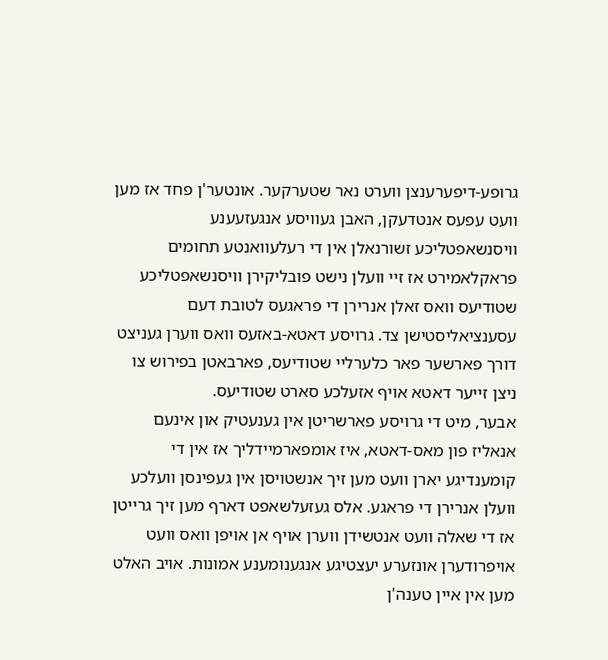גרופע-דיפערענצן ווערט נאר שטערקער. אונטער'ן פחד אז מען וועט עפעס אנטדעקן, האבן געוויסע אנגעזעענע וויסנשאפטליכע זשורנאלן אין די רעלעוואנטע תחומים פראקלאמירט אז זיי וועלן נישט פובליקירן וויסנשאפטליכע שטודיעס וואס זאלן אנרירן די פראגעס לטובת דעם עסענציאליסטישן צד. גרויסע דאטא-באזעס וואס ווערן געניצט דורך פארשער פאר כלערליי שטודיעס, פארבאטן בפירוש צו ניצן זייער דאטא אויף אזעלכע סארט שטודיעס.
אבער, מיט די גרויסע פארשריטן אין גענעטיק און אינעם אנאליז פון מאס-דאטא, איז אומפארמיידליך אז אין די קומענדיגע יארן וועט מען זיך אנשטויסן אין געפינסן וועלכע וועלן אנרירן די פראגע. אלס געזעלשאפט דארף מען זיך גרייטן אז די שאלה וועט אנטשידן ווערן אויף אן אויפן וואס וועט אויפרודערן אונזערע יעצטיגע אנגענומענע אמונות. אויב האלט מען אין איין טענה'ן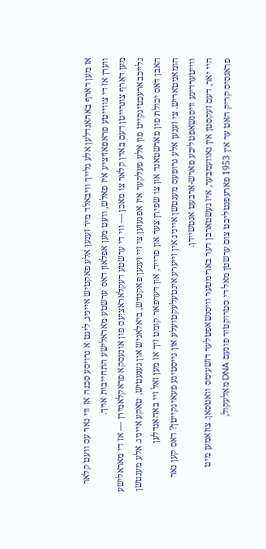אז מען דארף באהאנדלען אלע גלייך וויבאלד מיר זענען אלע פאקטיש אייניג, ליגט א גרויסע סכנה אז ווי נאר עס וועט קלאר ווערן אז די צווייטע פראפאזיציע איז פאלש, וועט מען אפלאזן דאס ערשטע מאראלישע התחייבות אויך.
מען דארף צוגרייטן דעם באדן קלאר צו מאכן — ווי די ערשטע דעקלאראציעס פון אונעסקא פראקלאמירן — אז די מאראלישע גלייכבארעכטיגקייט פון אלע פעלקער איז אפגעזען צי זיי זענען פאקטיש, ביאלאגיש און גענעטיש, טאקע אייניג. אלע מענטשן האבן דאס יכולת פון פארשטאנד און צו שפירן צער און פרייד, און דערפאר קומט זיך אז מען זאל זיי באהאנדלען הומאניטאריש. צי זענען אלע גרופעס מענטשן אייניג אין זייערע אינטעלעקטועלע און גייסטיגע פעאיגקייטן? דאס קען נאר ווייטערדיגע וויסנשאפטליכע פארש-ארבעט אנטשיידן.
היי יאר, דעם זעקסטן אין נאוועמבער, איז געשטארבן דער בארימטער וויסנשאפטלער דזשעימס וואטסאן. צוזאמען מיט פראנסיס קריק האט ער אין 1953 פארעפנטליכט צום ערשטן מאל די סטרוקטור פונעם DNA מאלעקול,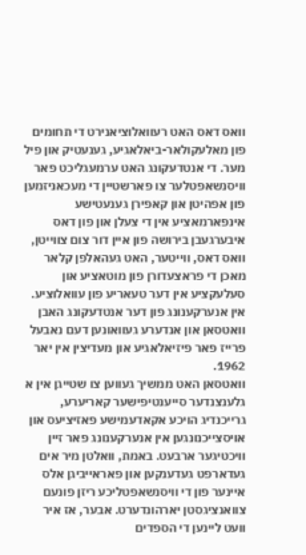וואס דאס האט רעוואלוציאנירט די תחומים פון מאלעקולאר-ביאלאגיע, גענעטיק און פיל מער. די אנטדעקונג האט ערמעגליכט פאר וויסנשאפטלער צו פארשטיין די מעכאניזמען פון אפהיטן און קאפירן גענעטישע אינפארמאציע אין די צעלן און פון דאס איבערגעבן בירושה פון איין דור צום צווייטן, וואס דאס, ווייטער, האט געהאלפן קלאר מאכן די פראצעדורן פון מוטאציע און סעלעקציע אין דער טעאריע פון עוואלוציע. אין אנערקענונג פון דער אנטדעקונג האבן וואטסאן און אנדערע געוואונען דעם נאבעל פרייז פאר פיזיאלאגיע און מעדיצין אין יאר 1962.
וואטסאן האט ממשיך געווען צו שטייגן אין א גלענצנדער סייענטיפישער קאריערע, גרייכנדיג הויכע אקאדעמישע פאזיציעס און אויסצייכנונגען אין אנערקענונג פאר זיין וויכטיגער ארבעט. באמת, וואלטן מיר אים געדארפט געדענקען און פאראייביגן אלס איינער פון די וויסנשאפטליכע ריזן פונעם צוואנציגסטן יארהונדערט. אבער, אז איר וועט ליינען די הספדים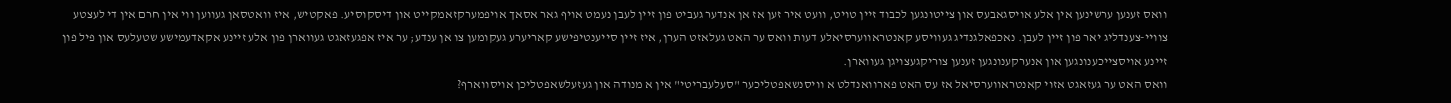וואס זענען ערשינען אין אלע אויסגאבעס און צייטונגען לכבוד זיין טויט, וועט איר זען אז אן אנדער געביט פון זיין לעבן נעמט אויף גאר אסאך אויפמערקזאמקייט און דיסקוסיע. פאקטיש, איז וואטסאן געווען ווי אין חרם אין די לעצטע צוויי-צענדליג יאר פון זיין לעבן. נאכפאלגנדיג געוויסע קאנטראווערסיאלע דעות וואס ער האט געלאזט הערן, איז זיין סייענטיפישע קאריערע געקומען צו אן ענדע; ער איז אפגעזאגט געווארן פון אלע זיינע אקאדעמישע שטעלעס און פיל פון זיינע אויסצייכענונגען און אנערקענונגען זענען צוריקגעצויגן געווארן.
וואס האט ער געזאגט אזוי קאנטראווערסיאל אז עס האט פארוואנדלט א וויסנשאפטליכער "סעלעבריטי" אין א מנודה און געזעלשאפטליכן אויסווארף?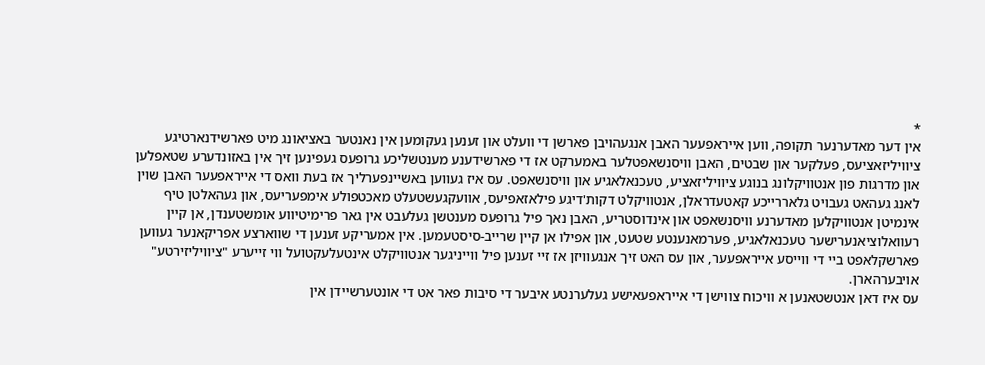*
אין דער מאדערנער תקופה, ווען אייראפעער האבן אנגעהויבן פארשן די וועלט און זענען געקומען אין נאנטער באציאונג מיט פארשידנארטיגע ציוויליזאציעס, פעלקער און שבטים, האבן וויסנשאפטלער באמערקט אז די פארשידענע מענטשליכע גרופעס געפינען זיך אין באזונדערע שטאפלען און מדרגות פון אנטוויקלונג בנוגע ציוויליזאציע, טעכנאלאגיע און וויסנשאפט. עס איז געווען באשיינפערליך אז בעת וואס די אייראפעער האבן שוין לאנג געהאט געבויט גלאררייכע קאטעדראלן, אנטוויקלט דקות'דיגע פילאזאפיעס, אוועקגעשטעלט מאכטפולע אימפעריעס, און געהאלטן טיף אינמיטן אנטוויקלען מאדערנע וויסנשאפט און אינדוסטריע, האבן נאך פיל גרופעס מענטשן געלעבט אין גאר פרימיטיווע אומשטענדן, אן קיין רעוואלוציאנערישער טעכנאלאגיע, פערמאנענטע שטעט, און אפילו אן קיין שרייב-סיסטעמען. אין אמעריקע זענען די שווארצע אפריקאנער געווען פארשקלאפט ביי די ווייסע אייראפעער, און עס האט זיך אנגעוויזן אז זיי זענען פיל ווייניגער אנטוויקלט אינטעלעקטועל ווי זייערע "ציוויליזירטע" אויבערהארן.
עס איז דאן אנטשטאנען א וויכוח צווישן די אייראפעאישע געלערנטע איבער די סיבות פאר אט די אונטערשיידן אין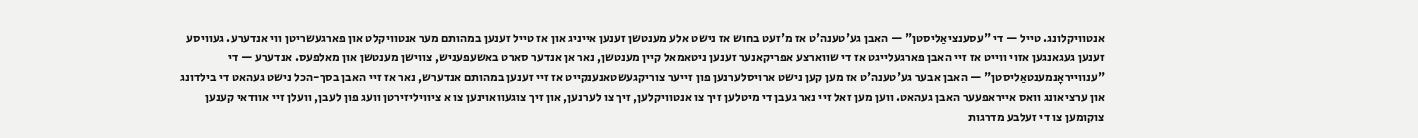אנטוויקלונג. טייל — די "עסענציאַליסטן" — האבן גע'טענה'ט אז מ'זעט בחוש אז נישט אלע מענטשן זענען אייניג און אז טייל זענען במהותם מער אנטוויקלט און פארגעשריטן ווי אנדערע. געוויסע זענען געגאנגען אזוי ווייט אז זיי האבן פארגעלייגט אז די שווארצע אפריקאנער זענען ניטאמאל קיין מענטשן, נאר אן אנדער סארט באשעפעניש, צווישן מענטשן און מאלפעס. אנדערע — די "ענווייראָנמענטאַליסטן" — האבן אבער גע'טענה'ט אז מען קען נישט ארויסלערנען פון זייער צוריקגעשטאנענקייט אז זיי זענען במהותם אנדערש, נאר אז זיי האבן בסך-הכל נישט געהאט די בילדונג און ערציאונג וואס אייראפעער האבן געהאט. ווען מען זאל זיי נאר געבן די מיטלען זיך צו אנטוויקלען, זיך צו לערנען, און זיך צוגעוואוינען צו א ציוויליזירטן וועג פון לעבן, וועלן זיי אוודאי קענען צוקומען צו די זעלבע מדרגות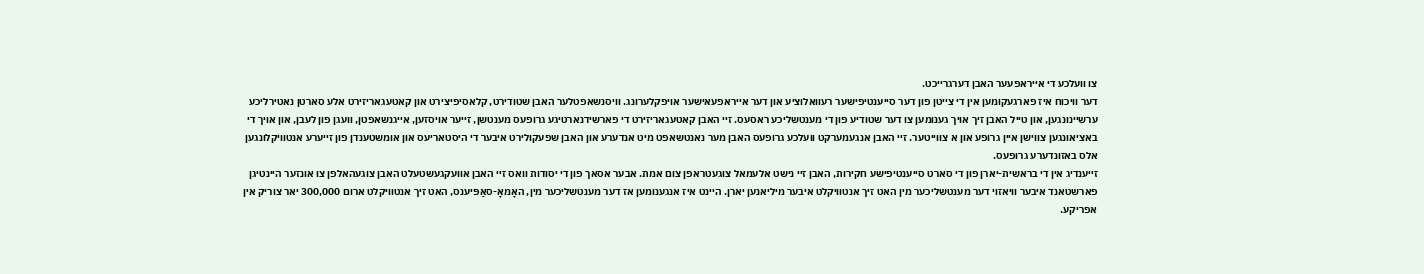צו וועלכע די אייראפעער האבן דערגרייכט.
דער וויכוח איז פארגעקומען אין די צייטן פון דער סייענטיפישער רעוואלוציע און דער אייראפעאישער אויפקלערונג. וויסנשאפטלער האבן שטודירט, קלאסיפיצירט און קאטעגאריזירט אלע סארטן נאטירליכע ערשיינונגען, און טייל האבן זיך אויך גענומען צו דער שטודיע פון די מענטשליכע ראסעס. זיי האבן קאטעגאריזירט די פארשידנארטיגע גרופעס מענטשן, זייער אויסזען, אייגנשאפטן, וועגן פון לעבן, און אויך די באציאונגען צווישן איין גרופע און א צווייטער. זיי האבן אנגעמערקט וועלכע גרופעס האבן מער נאנטשאפט מיט אנדערע און האבן שפעקולירט איבער די היסטאריעס און אומשטענדן פון זייערע אנטוויקלונגען אלס באזונדערע גרופעס.
זייענדיג אין די בראשית-יארן פון די סארט סייענטיפישע חקירות, האבן זיי נישט אלעמאל צוגעטראפן צום אמת. אבער אסאך פון די יסודות וואס זיי האבן אוועקגעשטעלט האבן צוגעהאלפן צו אונזער היינטיגן פארשטאנד איבער וויאזוי דער מענטשליכער מין האט זיך אנטוויקלט איבער מיליאנען יארן. היינט איז אנגענומען אז דער מענטשליכער מין, האָמאָ-סאַפּיענס, האט זיך אנטוויקלט ארום 300,000 יאר צוריק אין אפריקע.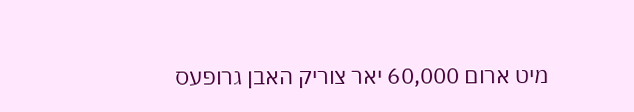מיט ארום 60,000 יאר צוריק האבן גרופעס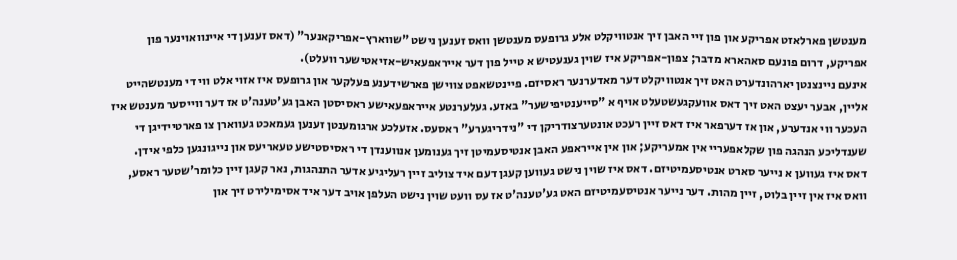מענטשן פארלאזט אפריקע און פון זיי האבן זיך אנטוויקלט אלע גרופעס מענטשן וואס זענען נישט "שווארץ-אפריקאנער" (דאס זענען די איינוואוינער פון אפריקע, דרום פונעם סאהארא מדבר; צפון-אפריקע איז שוין גענעטיש א טייל פון דער אייראפעאיש-אזיאטישער וועלט).
אינעם ניינצנטן יארהונדערט האט זיך אנטוויקלט דער מאדערנער ראסיזם. פיינטשאפט צווישן פארשידענע פעלקער און גרופעס איז אזוי אלט ווי די מענטשהייט אליין, אבער יעצט האט זיך דאס אוועקגעשטעלט אויף א "סייענטיפישער" באזע. געלערנטע אייראפעאישע ראסיסטן האבן גע'טענה'ט אז דער ווייסער מענטש איז העכער ווי אנדערע, און אז דערפאר איז דאס זיין רעכט אונטערצודריקן די "נידריגערע" ראסעס. אזעלכע ארגומענטן זענען געמאכט געווארן צו פארטיידיגן די שענדליכע הנהגה פון שקלאפעריי אין אמעריקע; און אין אייראפע האבן אנטיסעמיטן זיך גענומען אנווענדן די ראסיסטישע טעאריעס און נייגונגען כלפי אידן.
דאס איז געווען א נייער סארט אנטיסעמיטיזם. דאס איז שוין נישט געווען קעגן דעם איד צוליב זיין רעליגיע אדער התנהגות, נאר קעגן זיין כלומר'שטער ראסע, וואס איז אין זיין בלוט, זיין מהות. דער נייער אנטיסעמיטיזם האט גע'טענה'ט אז עס וועט שוין נישט העלפן אויב דער איד אסימילירט זיך און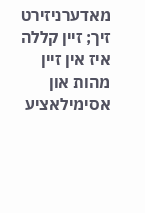מאדערניזירט זיך; זיין קללה איז אין זיין מהות און אסימילאציע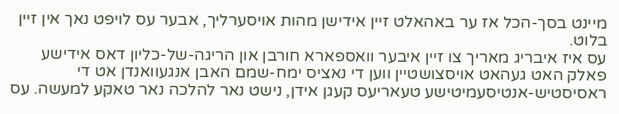מיינט בסך-הכל אז ער באהאלט זיין אידישן מהות אויסערליך, אבער עס לויפט נאך אין זיין בלוט.
עס איז איבריג מאריך צו זיין איבער וואספארא חורבן און הריגה-של-כליון דאס אידישע פאלק האט געהאט אויסצושטיין ווען די נאציס ימח-שמם האבן אנגעוואנדן אט די ראסיסטיש-אנטיסעמיטישע טעאריעס קעגן אידן, נישט נאר להלכה נאר טאקע למעשה. עס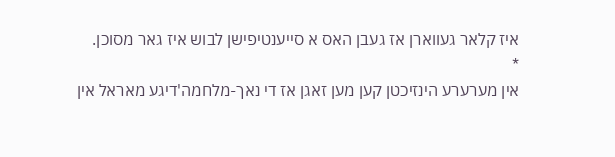איז קלאר געווארן אז געבן האס א סייענטיפישן לבוש איז גאר מסוכן.
*
אין מערערע הינזיכטן קען מען זאגן אז די נאך-מלחמה'דיגע מאראל אין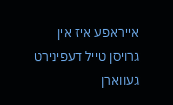אייראפע איז אין גרויסן טייל דעפינירט געווארן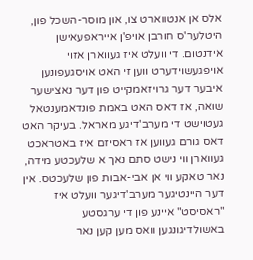אלס אן אנטווארט צו, און מוסר-השכל פון, היטלער'ס חורבן אויפ'ן אייראפעאישן אידנטום. די וועלט איז געווארן אזוי אויפגעשוידערט ווען זי האט אויסגעפונען איבער דער גרויזאמקייט פון דער נאצישער שואה, אז דאס האט באמת פונדאמענטאל געטוישט די מערב'דיגע מאראל. בעיקר האט דאס גורם געווען אז ראסיזם איז באטראכט געווארן ווי נישט סתם נאך א שלעכטע מידה, נאר טאקע ווי אן אבי-אבות פון שלעכטס. אין דער היינטיגער מערב'דיגער וועלט איז "ראסיסט" איינע פון די ערגסטע באשולדיגונגען וואס מען קען נאר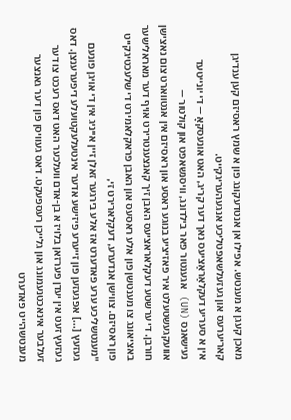מאכן קעגן א מענטש. אפילו אן אנטדעקונג פון א שמץ ראסיזם קען ענדיגן קאריערעס און געזעלשאפטליכע אנגעהעריגקייט.
אין א סעריע דעקלאַראַציעס נאך דער קריג, האט אונעסקאָ — די יונייטעד נעישאנס (UN) אגענטור פאר בילדונג, וויסנשאפט און קולטור — אוועקגעשטעלט איר פאזיציע בנוגע ראסע און ראסיזם אין אנטווארט צום נאצישן חורבן. די ערשטע דעקלאראציעס האבן זיך קאנצענטרירט אויף דער מאראלישער באציאונג צו מענטשן פון אלע ראסעס און האבן פראקלאמירט די שלעכטיגקייט פון ראסיזם. צווישן אנדערע, דעקלארירט זי,
"מענטשליכע ערע פאדערט אז אלע בירגער זאלן זיין אייניג אין די אויגן פונעם געזעץ [...] אפגעזען פון זייערע פיזישע אדער אינטעלעקטועלע דיפערענצן. דאס געזעץ זעט אין יעדן פערזאן בלויז א בן-אדם וועלכער האט דאס רעכט צו דער זעלבער אינאכטנעמונג און גלייכן רעספעקט. דאס געוויסן פון דער גאנצער מענטשהייט פאדערט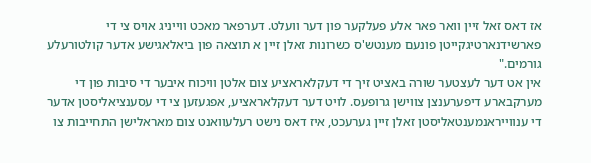אז דאס זאל זיין וואר פאר אלע פעלקער פון דער וועלט. דערפאר מאכט ווייניג אויס צי די פארשידנארטיגקייטן פונעם מענטש'ס כשרונות זאלן זיין א תוצאה פון ביאלאגישע אדער קולטורעלע גורמים."
אין אט דער לעצטער שורה באציט זיך די דעקלאראציע צום אלטן וויכוח איבער די סיבות פון די מערקבארע דיפערענצן צווישן גרופעס. לויט דער דעקלאראציע, אפגעזען צי די עסענציאליסטן אדער די ענווייראנמענטאליסטן זאלן זיין גערעכט, איז דאס נישט רעלעוואנט צום מאראלישן התחייבות צו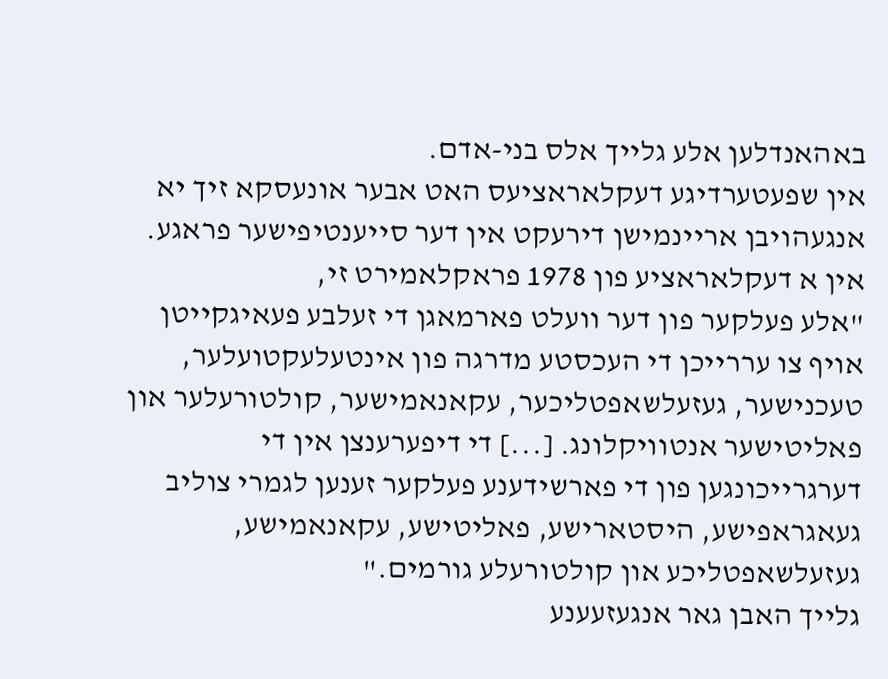באהאנדלען אלע גלייך אלס בני-אדם.
אין שפעטערדיגע דעקלאראציעס האט אבער אונעסקא זיך יא אנגעהויבן אריינמישן דירעקט אין דער סייענטיפישער פראגע. אין א דעקלאראציע פון 1978 פראקלאמירט זי,
"אלע פעלקער פון דער וועלט פארמאגן די זעלבע פעאיגקייטן אויף צו עררייכן די העכסטע מדרגה פון אינטעלעקטועלער, טעכנישער, געזעלשאפטליכער, עקאנאמישער, קולטורעלער און פאליטישער אנטוויקלונג. [...] די דיפערענצן אין די דערגרייכונגען פון די פארשידענע פעלקער זענען לגמרי צוליב געאגראפישע, היסטארישע, פאליטישע, עקאנאמישע, געזעלשאפטליכע און קולטורעלע גורמים."
גלייך האבן גאר אנגעזעענע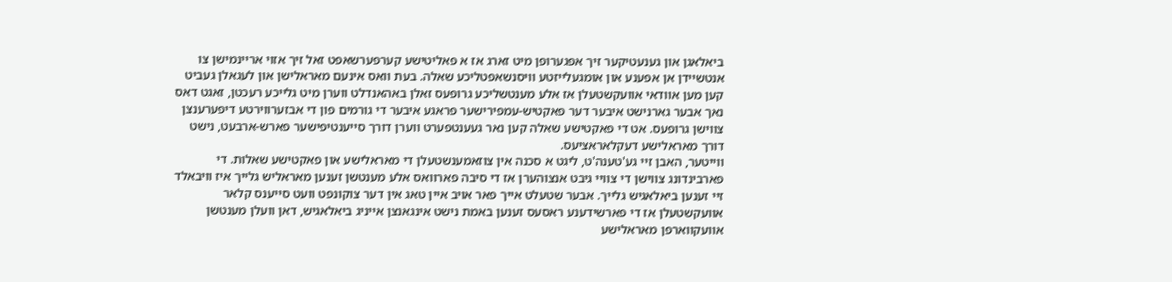ביאלאגן און גענעטיקער זיך אפגערופן מיט זארג אז א פאליטישע קערפערשאפט זאל זיך אזוי אריינמישן צו אנטשיידן אן אפענע און אומגעלייזטע וויסנשאפטליכע שאלה. בעת וואס אינעם מאראלישן און לעגאלן געביט קען מען אוודאי אוועקשטעלן אז אלע מענטשליכע גרופעס זאלן באהאנדלט ווערן מיט גלייכע רעכטן, זאגט דאס נאך אבער גארנישט איבער דער פאקטיש-עמפירישער פראגע איבער די גורמים פון די אבזערווירטע דיפערענצן צווישן גרופעס. אט די פאקטישע שאלה קען נאר געענטפערט ווערן דורך סייענטיפישער פארש-ארבעט, נישט דורך מאראלישע דעקלאראציעס.
ווייטער, האבן זיי גע'טענה'ט, ליגט א סכנה אין צוזאמענשטעלן די מאראלישע און פאקטישע שאלות. די פארבינדונג צווישן די צוויי גיבט אנצוהערן אז די סיבה פארוואס אלע מענטשן זענען מאראליש גלייך איז וויבאלד זיי זענען ביאלאגיש גלייך. אבער שטעלט אייך פאר אויב איין טאג אין דער צוקונפט וועט סייענס קלאר אוועקשטעלן אז די פארשידענע ראסעס זענען באמת נישט אינגאנצן אייניג ביאלאגיש, דאן וועלן מענטשן אוועקווארפן מאראלישע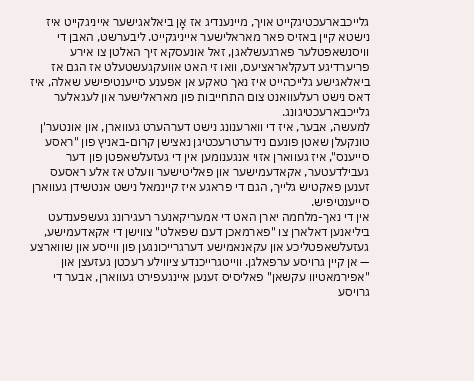גלייכבארעכטיגקייט אויך, מיינענדיג אז אָן ביאלאגישער אייניגקייט איז נישטא קיין באזיס פאר מאראלישער אייניגקייט. ליבערשט, האבן די וויסנשאפטלער פארגעשלאגן, זאל אונעסקא זיך האלטן צו אירע פריערדיגע דעקלאראציעס, וואו זי האט אוועקגעשטעלט אז הגם אז ביאלאגישע גלייכהייט איז נאך טאקע אן אפענע סייענטיפישע שאלה, איז דאס נישט רעלעוואנט צום התחייבות פון מאראלישער און לעגאלער גלייכבארעכטיגונג.
למעשה, אבער, איז די ווארענונג נישט דערהערט געווארן, און אונטער'ן טונקעלן שאטן פונעם נידערטרעכטיגן נאצישן קרום-באניץ פון "ראסע סייענס", איז געווארן אזוי אנגענומען אין די געזעלשאפטן פון דער געבילדעטער, אקאדעמישער און פאליטישער וועלט אז אלע ראסעס זענען פאקטיש גלייך, הגם די פראגע איז קיינמאל נישט אנטשידן געווארן סייענטיפיש.
אין די נאך-מלחמה יארן האט די אמעריקאנער רעגירונג געשפענדעט ביליאנען דאלארן צו "פארמאכן דעם שפאלט" צווישן די אקאדעמישע, געזעלשאפטליכע און עקאנאמישע דערגרייכונגען פון ווייסע און שווארצע — אן קיין גרויסע ערפאלגן. ווייטגרייכנדע ציווילע רעכטן געזעצן און "אפירמאטיוו עקשאן" פאליסיס זענען איינגעפירט געווארן, אבער די גרויסע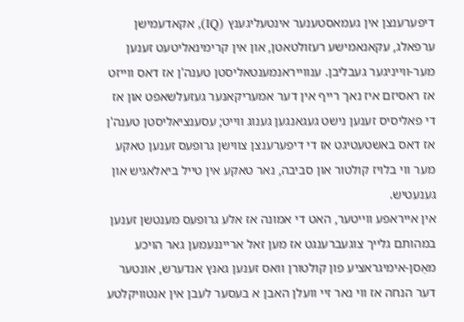דיפערענצן אין געמאסטענער אינטעליגענץ (IQ), אקאדעמישן ערפאלג, עקאנאמישע רעזולטאטן, און אין קרימינאליטעט זענען מער-ווייניגער געבליבן. ענווייראנמענטאליסטן טענה'ן אז דאס ווייזט אז ראסיזם איז נאך רייף אין דער אמעריקאנער געזעלשאפט און אז די פאליסיס זענען נישט געגאנגען גענוג ווייט; עסענציאליסטן טענה'ן אז דאס באשטעטיגט אז די דיפערענצן צווישן גרופעס זענען טאקע מער ווי בלויז קולטור און סביבה, נאר טאקע אין טייל ביאלאגיש און גענעטיש.
אין אייראפע ווייטער, האט די אמונה אז אלע גרופעס מענטשן זענען במהותם גלייך צוגעברענגט אז מען זאל ארייננעמען גאר הויכע מאַסן-אימיגראציע פון קולטורן וואס זענען גאנץ אנדערש, אונטער דער הנחה אז ווי נאר זיי וועלן האבן א בעסער לעבן אין אנטוויקלטע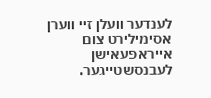לענדער וועלן זיי ווערן אסימילירט צום אייראפעאישן לעבנסשטייגער.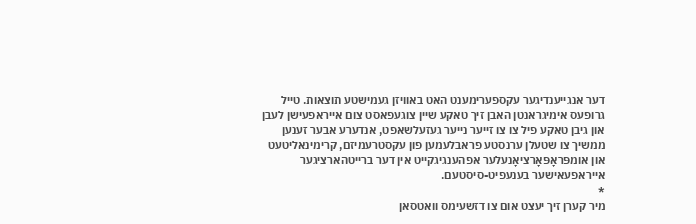דער אנגייענדיגער עקספערימענט האט באוויזן געמישטע תוצאות. טייל גרופעס אימיגראנטן האבן זיך טאקע שיין צוגעפאסט צום אייראפעישן לעבן און גיבן טאקע פיל צו צו זייער נייער געזעלשאפט, אנדערע אבער זענען ממשיך צו שטעלן ערנסטע פראבלעמען פון עקסטרעמיזם, קרימינאליטעט און אומפּראָפּאָרציאָנעלער אפהענגיגקייט אין דער ברייטהארציגער אייראפעאישער בענעפיט-סיסטעם.
*
מיר קערן זיך יעצט אום צו דזשעימס וואטסאן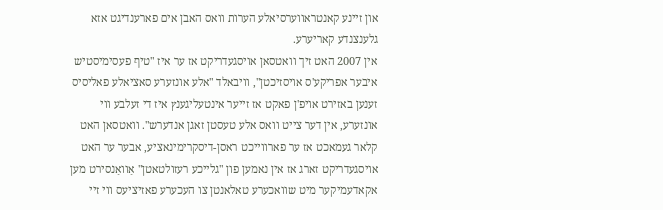און זיינע קאנטראווערסיאלע הערות וואס האבן אים פארענדיגט אזא גלענצנדע קאריערע.
אין 2007 האט זיך וואטסאן אויסגעדריקט אז ער איז "טיף פעסימיסטיש איבער אפריקע'ס אויסזיכטן", וויבאלד "אלע אונזערע סאציאלע פאליסיס זענען באזירט אויפ'ן פאקט אז זייער אינטעליגענץ איז די זעלבע ווי אונזערע, אין דער צייט וואס אלע טעסטן זאגן אנדערש". וואטסאן האט קלאר געמאכט אז ער פארווייכט ראסן-דיסקרימינאציע, אבער ער האט אויסגעדריקט זארג אז אין נאמען פון "גלייכע רעזולטאטן" אַוואַנסירט מען אקאדעמיקער מיט שוואכערע טאלאנטן צו העכערע פאזיציעס ווי זיי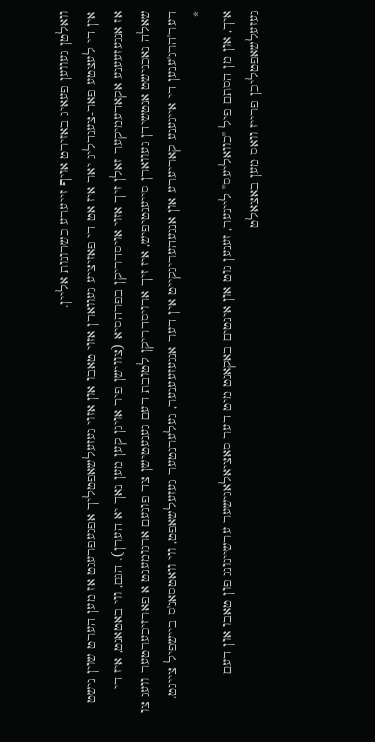וואלטן געווען פעאיג באזירט אויף זייערע כשרונות אליין.
אין די לעצטע פאר-צענדליג יאר איז אט די פאזיציע געווארן אזוי טאבו און אזוי געזעלשאפטליך אפגעפרעגט אז מען הערט שוין נישט אז אנגעזעענע אקאדעמיקער זאלן זיך אזוי אויסדריקן בפרהסיא (צווישן פיר אויגן קען מען נאך יא הערן). הגם, ווי באטאנט, איז די שאלה נאכנישט אנטשידן געווארן סייענטיפיש, איז זיך ארויסדריקן לטובת דעם גענעטישן צד פונעם ארגומענט א פארזיכערטער וועג צו דער'הרג'ענען די אייגענע קאריערע און אנגעהעריגקייט אין דער אנגעזעענער, געלערנטער געזעלשאפט, ווי וואטסאנ'ס ביישפיל צייגט.
*
איך, און מן הסתם פיל "כוואליעס" ליינער, זענען גוט און אינטים באקאנט מיט דער סאציאלאגישער ערשיינונג פון טאבו און דעם געזעלשאפטליכן פרייז וואס מען באצאלט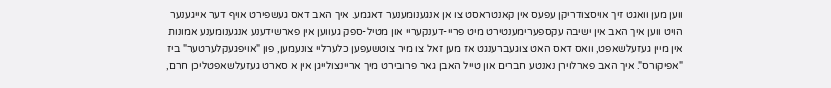ווען מען וואגט זיך אויסצודריקן עפעס אין קאנטראסט צו אן אנגענומענער דאגמע. איך האב דאס געשפירט אויף דער אייגענער הויט ווען איך האב אין ישיבה עקספערימענטירט מיט פריי-דענקעריי און מטיל-ספק געווען אין פארשידענע אנגענומענע אמונות אין מיין געזעלשאפט, וואס דאס האט צוגעברענגט אז מען זאל צו מיר צוטשעפען כלערליי צונעמען, פון "אויפגעקלערטער" ביז "אפיקורס". איך האב פארלוירן נאנטע חברים און טייל האבן גאר פרובירט מיך אריינצולייגן אין א סארט געזעלשאפטליכן חרם,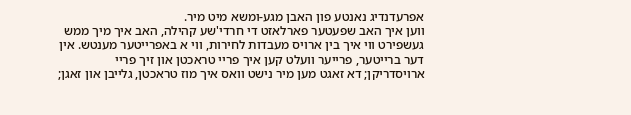אפרעדנדיג נאנטע פון האבן מגע-ומשא מיט מיר.
ווען איך האב שפעטער פארלאזט די חרדי'שע קהילה, האב איך מיך ממש געשפירט ווי איך בין ארויס מעבדות לחירות, ווי א באפרייטער מענטש. אין דער ברייטער, פרייער וועלט קען איך פריי טראכטן און זיך פריי ארויסדריקן; דא זאגט מען מיר נישט וואס איך מוז טראכטן, גלייבן און זאגן;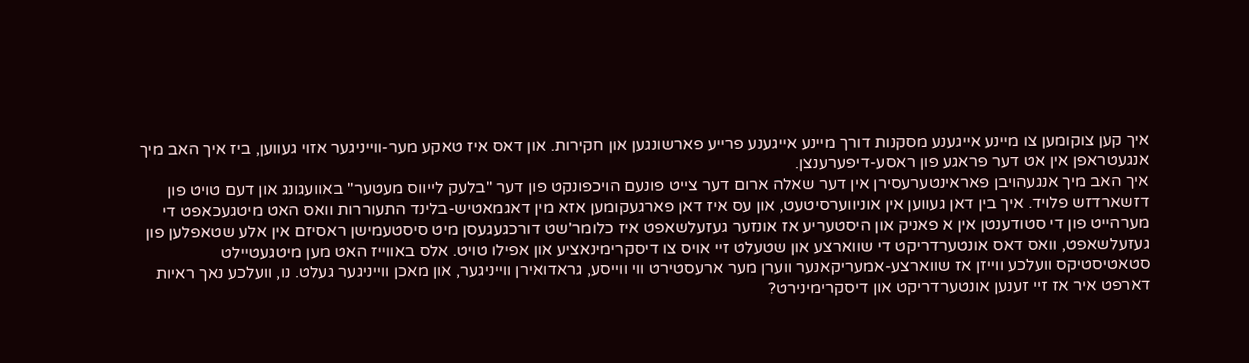איך קען צוקומען צו מיינע אייגענע מסקנות דורך מיינע אייגענע פרייע פארשונגען און חקירות. און דאס איז טאקע מער-ווייניגער אזוי געווען, ביז איך האב מיך אנגעטראפן אין אט דער פראגע פון ראסע-דיפערענצן.
איך האב מיך אנגעהויבן פאראינטערעסירן אין דער שאלה ארום דער צייט פונעם הויכפונקט פון דער "בלעק לייווס מעטער" באוועגונג און דעם טויט פון דזשארדזש פלויד. איך בין דאן געווען אין אוניווערסיטעט, און עס איז דאן פארגעקומען אזא מין דאגמאטיש-בלינד התעוררות וואס האט מיטגעכאפט די מערהייט פון די סטודענטן אין א פאניק און היסטעריע אז אונזער געזעלשאפט איז כלומר'שט דורכגעגעסן מיט סיסטעמישן ראסיזם אין אלע שטאפלען פון געזעלשאפט, וואס דאס אונטערדריקט די שווארצע און שטעלט זיי אויס צו דיסקרימינאציע און אפילו טויט. אלס באווייז האט מען מיטגעטיילט סטאטיסטיקס וועלכע ווייזן אז שווארצע-אמעריקאנער ווערן מער ארעסטירט ווי ווייסע, גראדואירן ווייניגער, און מאכן ווייניגער געלט. נו, וועלכע נאך ראיות דארפט איר אז זיי זענען אונטערדריקט און דיסקרימינירט?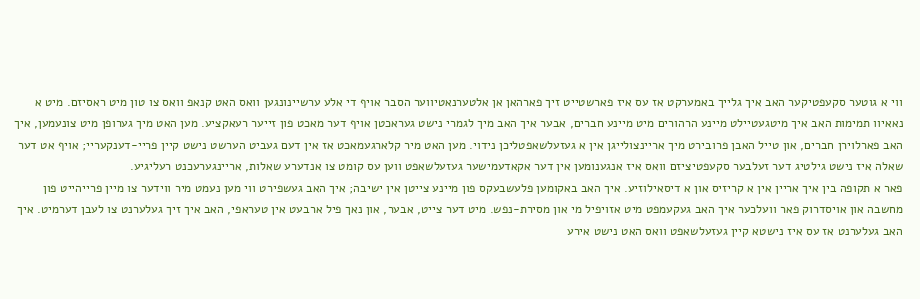ווי א גוטער סקעפטיקער האב איך גלייך באמערקט אז עס איז פארשטייט זיך פארהאן אן אלטערנאטיווער הסבר אויף די אלע ערשיינונגען וואס האט קנאפ וואס צו טון מיט ראסיזם. מיט א נאאיוו תמימות האב איך מיטגעטיילט מיינע הרהורים מיט מיינע חברים, אבער איך האב מיך לגמרי נישט געראכטן אויף דער מאכט פון זייער רעאקציע. מען האט מיך גערופן מיט צונעמען, איך האב פארלוירן חברים, און טייל האבן פרובירט מיך אריינצולייגן אין א געזעלשאפטליכן נידוי. מען האט מיר קלארגעמאכט אז אין דעם געביט הערשט נישט קיין פריי-דענקעריי; אויף אט דער שאלה איז נישט גילטיג דער זעלבער סקעפטיציזם וואס איז אנגענומען אין דער אקאדעמישער געזעלשאפט ווען עס קומט צו אנדערע שאלות, אריינגערעכנט רעליגיע.
פאר א תקופה בין איך אריין אין א קריזיס און א דיסאילוזיע. איך האב באקומען פלעשבעקס פון מיינע צייטן אין ישיבה; איך האב געשפירט ווי מען נעמט מיר ווידער צו מיין פרייהייט פון מחשבה און אויסדרוק פאר וועלכער איך האב געקעמפט מיט אזויפיל מי און מסירת-נפש. מיט דער צייט, אבער, און נאך פיל ארבעט אין טעראפי, האב איך זיך געלערנט צו לעבן דערמיט. איך האב געלערנט אז עס איז נישטא קיין געזעלשאפט וואס האט נישט אירע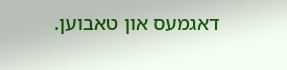דאגמעס און טאבוען.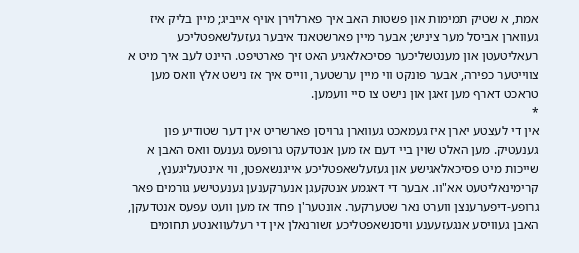אמת, א שטיק תמימות און פשטות האב איך פארלוירן אויף אייביג; מיין בליק איז געווארן אביסל מער ציניש; אבער מיין פארשטאנד איבער געזעלשאפטליכע רעאליטעטן און מענטשליכער פסיכאלאגיע האט זיך פארטיפט. היינט לעב איך מיט א צווייטער כפירה, אבער פונקט ווי מיין ערשטער, ווייס איך אז נישט אלץ וואס מען טראכט דארף מען זאגן און נישט צו סיי וועמען.
*
אין די לעצטע יארן איז געמאכט געווארן גרויסן פארשריט אין דער שטודיע פון גענעטיק. מען האלט שוין ביי דעם אז מען אנטדעקט גרופעס גענעס וואס האבן א שייכות מיט פסיכאלאגישע און געזעלשאפטליכע אייגנשאפטן, ווי אינטעליגענץ, קרימינאליטעט אא"וו. אבער די דאגמע אנטקעגן אנערקענען גענעטישע גורמים פאר גרופע-דיפערענצן ווערט נאר שטערקער. אונטער'ן פחד אז מען וועט עפעס אנטדעקן, האבן געוויסע אנגעזעענע וויסנשאפטליכע זשורנאלן אין די רעלעוואנטע תחומים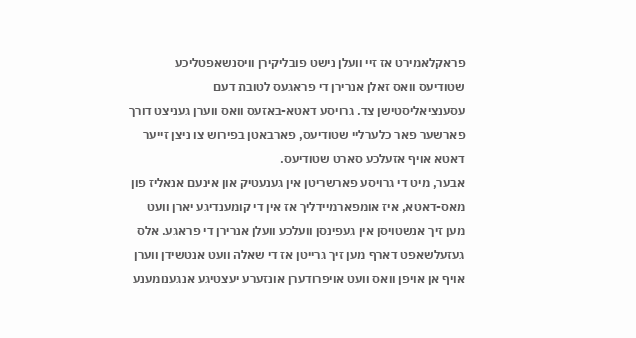פראקלאמירט אז זיי וועלן נישט פובליקירן וויסנשאפטליכע שטודיעס וואס זאלן אנרירן די פראגעס לטובת דעם עסענציאליסטישן צד. גרויסע דאטא-באזעס וואס ווערן געניצט דורך פארשער פאר כלערליי שטודיעס, פארבאטן בפירוש צו ניצן זייער דאטא אויף אזעלכע סארט שטודיעס.
אבער, מיט די גרויסע פארשריטן אין גענעטיק און אינעם אנאליז פון מאס-דאטא, איז אומפארמיידליך אז אין די קומענדיגע יארן וועט מען זיך אנשטויסן אין געפינסן וועלכע וועלן אנרירן די פראגע. אלס געזעלשאפט דארף מען זיך גרייטן אז די שאלה וועט אנטשידן ווערן אויף אן אויפן וואס וועט אויפרודערן אונזערע יעצטיגע אנגענומענע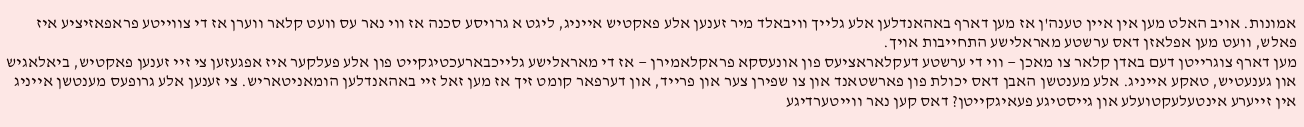אמונות. אויב האלט מען אין איין טענה'ן אז מען דארף באהאנדלען אלע גלייך וויבאלד מיר זענען אלע פאקטיש אייניג, ליגט א גרויסע סכנה אז ווי נאר עס וועט קלאר ווערן אז די צווייטע פראפאזיציע איז פאלש, וועט מען אפלאזן דאס ערשטע מאראלישע התחייבות אויך.
מען דארף צוגרייטן דעם באדן קלאר צו מאכן — ווי די ערשטע דעקלאראציעס פון אונעסקא פראקלאמירן — אז די מאראלישע גלייכבארעכטיגקייט פון אלע פעלקער איז אפגעזען צי זיי זענען פאקטיש, ביאלאגיש און גענעטיש, טאקע אייניג. אלע מענטשן האבן דאס יכולת פון פארשטאנד און צו שפירן צער און פרייד, און דערפאר קומט זיך אז מען זאל זיי באהאנדלען הומאניטאריש. צי זענען אלע גרופעס מענטשן אייניג אין זייערע אינטעלעקטועלע און גייסטיגע פעאיגקייטן? דאס קען נאר ווייטערדיגע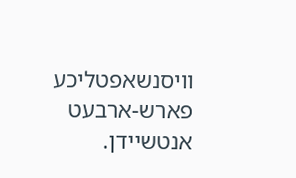וויסנשאפטליכע פארש-ארבעט אנטשיידן.